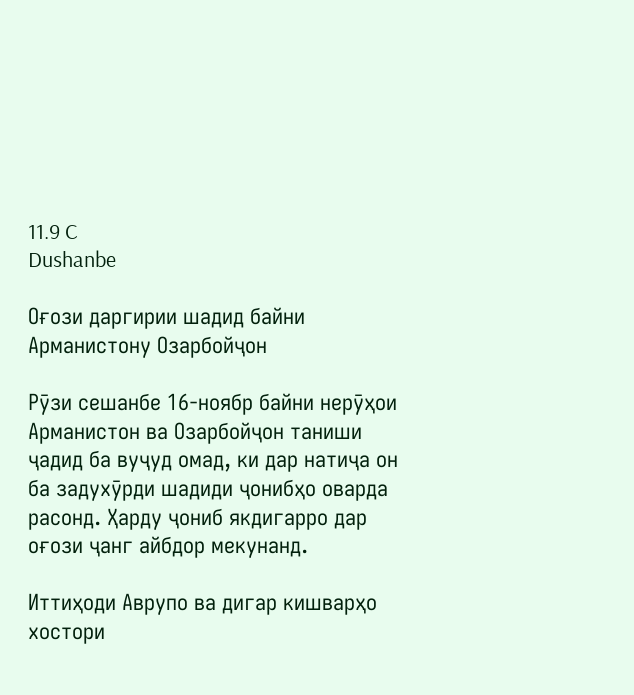11.9 C
Dushanbe

Оғози даргирии шадид байни Арманистону Озарбойҷон

Рӯзи сешанбе 16-ноябр байни нерӯҳои Арманистон ва Озарбойҷон таниши ҷадид ба вуҷуд омад, ки дар натиҷа он ба задухӯрди шадиди ҷонибҳо оварда расонд. Ҳарду ҷониб якдигарро дар оғози ҷанг айбдор мекунанд.

Иттиҳоди Аврупо ва дигар кишварҳо хостори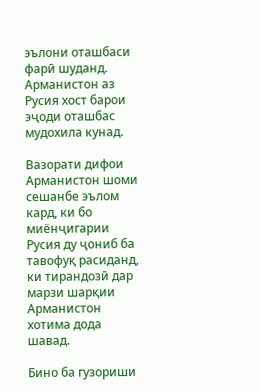эълони оташбаси фарӣ шуданд. Арманистон аз Русия хост барои эҷоди оташбас мудохила кунад.

Вазорати дифои Арманистон шоми сешанбе эълом кард, ки бо миёнҷигарии Русия ду ҷониб ба тавофуқ расиданд, ки тирандозӣ дар марзи шарқии Арманистон хотима дода шавад.

Бино ба гузориши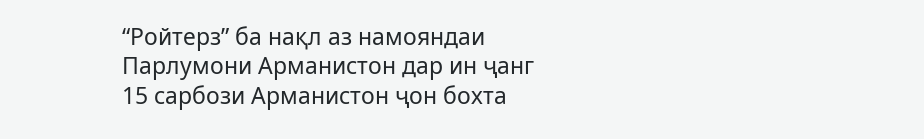“Ройтерз” ба нақл аз намояндаи Парлумони Арманистон дар ин ҷанг 15 сарбози Арманистон ҷон бохта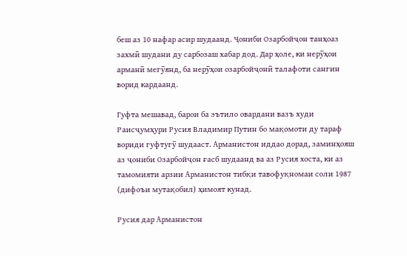беш аз 10 нафар асир шудаанд. Ҷониби Озарбойҷон танҳоаз захмӣ шудани ду сарбозаш хабар дод. Дар ҳоле, ки нерӯҳои арманӣ мегӯянд, ба нерӯҳои озарбойҷонӣ талафоти сангин ворид кардаанд.

Гуфта мешавад, барои ба эътило овардани вазъ худи Раисҷумҳури Русия Владимир Путин бо мақомоти ду тараф вориди гуфтугӯ шудааст. Арманистон иддао дорад, заминҳояш аз ҷониби Озарбойҷон ғасб шудаанд ва аз Русия хоста, ки аз тамомияти арзии Арманистон тибқи тавофуқномаи соли 1987 (дифоъи мутақобил) ҳимоят кунад.

Русия дар Арманистон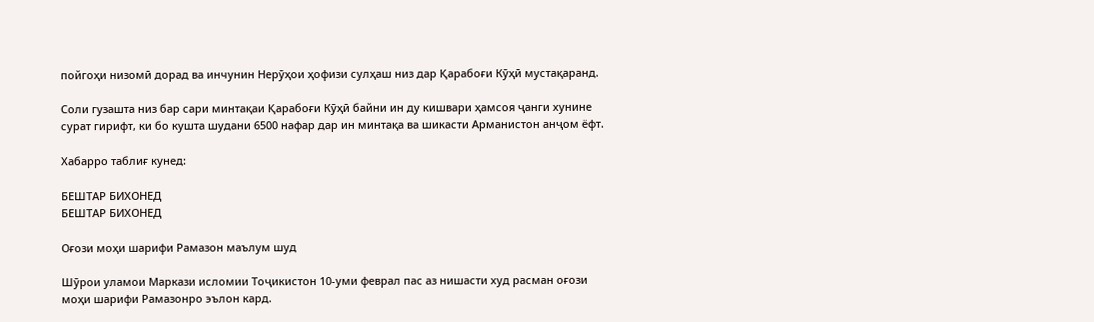пойгоҳи низомӣ дорад ва инчунин Нерӯҳои ҳофизи сулҳаш низ дар Қарабоғи Кӯҳӣ мустақаранд.

Соли гузашта низ бар сари минтақаи Қарабоғи Кӯҳӣ байни ин ду кишвари ҳамсоя ҷанги хунине сурат гирифт, ки бо кушта шудани 6500 нафар дар ин минтақа ва шикасти Арманистон анҷом ёфт.

Хабарро таблиғ кунед:

БЕШТАР БИХОНЕД
БЕШТАР БИХОНЕД

Оғози моҳи шарифи Рамазон маълум шуд

Шӯрои уламои Маркази исломии Тоҷикистон 10-уми феврал пас аз нишасти худ расман оғози моҳи шарифи Рамазонро эълон кард.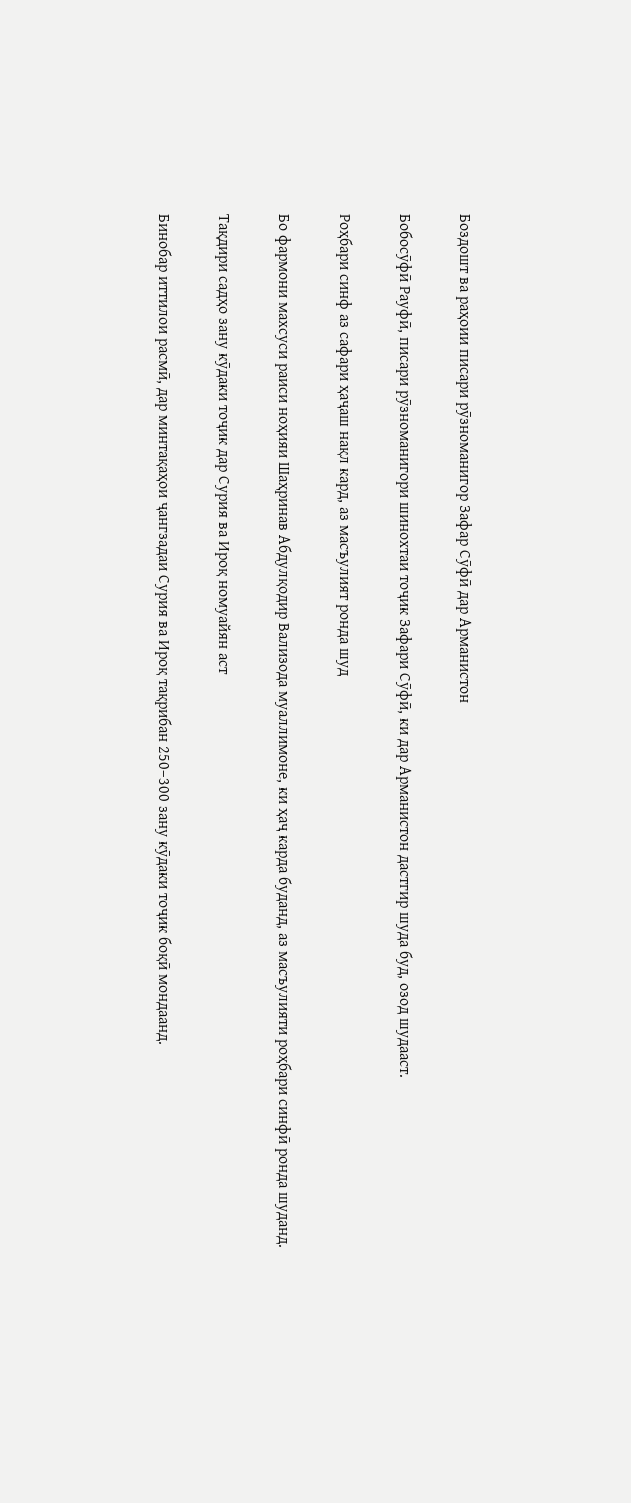Боздошт ва раҳоии писари рӯзноманигор Зафар Сӯфӣ дар Арманистон

Бобосӯфӣ Рауфӣ, писари рӯзноманигори шинохтаи тоҷик Зафари Сӯфӣ, ки дар Арманистон дастгир шуда буд, озод шудааст.

Роҳбари синф аз сафари ҳаҷаш нақл кард, аз масъулият ронда шуд

Бо фармони махсуси раиси ноҳияи Шаҳринав Абдулқодир Вализода муаллимоне, ки ҳаҷ карда буданд, аз масъулияти роҳбари синфӣ ронда шуданд.

Тақдири садҳо зану кӯдаки тоҷик дар Сурия ва Ироқ номуайян аст

Бинобар иттилои расмӣ, дар минтақаҳои ҷангзадаи Сурия ва Ироқ тақрибан 250–300 зану кӯдаки тоҷик боқӣ мондаанд.